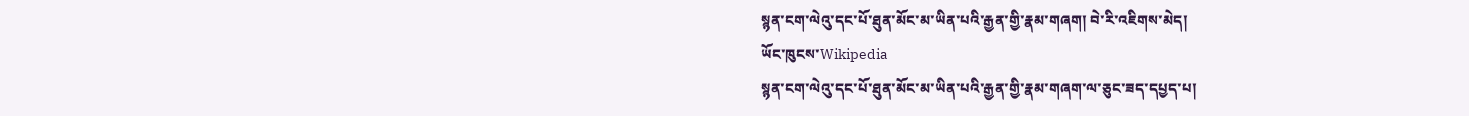སྙན་ངག་ལེའུ་དང་པོ་ཐུན་མོང་མ་ཡིན་པའི་རྒྱན་གྱི་རྣམ་གཞག། བེ་རི་འཇིགས་མེད།
ཡོང་ཁུངས་Wikipedia
སྙན་ངག་ལེའུ་དང་པོ་ཐུན་མོང་མ་ཡིན་པའི་རྒྱན་གྱི་རྣམ་གཞག་ལ་ཅུང་ཟད་དཔྱད་པ།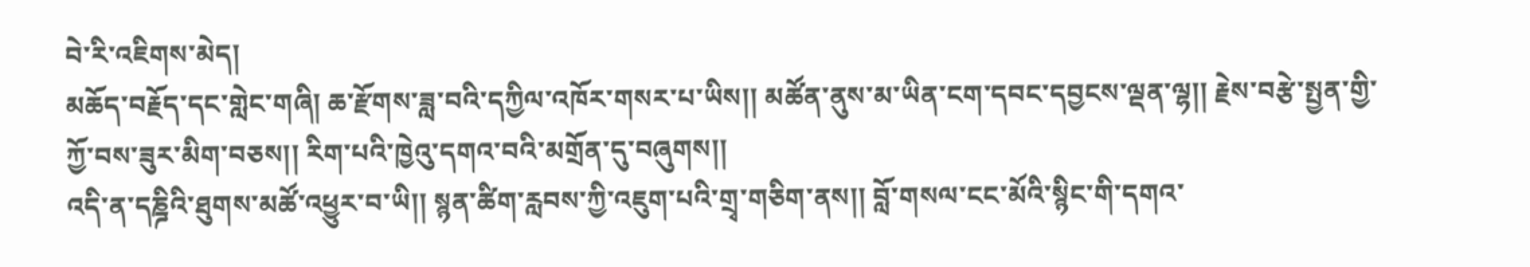བེ་རི་འཇིགས་མེད།
མཆོད་བརྗོད་དང་གླེང་གཞི། ཆ་རྫོགས་ཟླ་བའི་དཀྱིལ་འཁོར་གསར་པ་ཡིས།། མཚོན་ནུས་མ་ཡིན་ངག་དབང་དབྱངས་ལྡན་ལྷ།། རྗེས་བརྩེ་སྤྱན་གྱི་ཀྱོ་བས་ཟུར་མིག་བཅས།། རིག་པའི་ཁྱེའུ་དགའ་བའི་མགྲོན་དུ་བཞུགས།།
འདི་ན་དཎྜིའི་ཐུགས་མཚོ་འཕྱུར་བ་ཡི།། སྙན་ཚིག་རླབས་ཀྱི་འཇུག་པའི་གྲྭ་གཅིག་ནས།། བློ་གསལ་ངང་མོའི་སྙིང་གི་དགའ་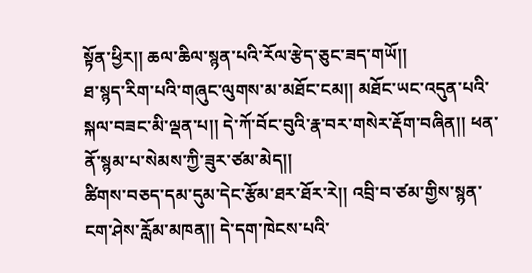སྟོན་ཕྱིར།། ཆལ་ཆིལ་སྙན་པའི་རོལ་རྩེད་ཅུང་ཟད་གཡོ།།
ཐ་སྙད་རིག་པའི་གཞུང་ལུགས་མ་མཐོང་ངམ།། མཐོང་ཡང་འདུན་པའི་སྐལ་བཟང་མི་ལྡན་པ།། དེ་ཀོ་བོང་བུའི་རྣ་བར་གསེར་རྡོག་བཞིན།། ཕན་ནོ་སྙམ་པ་སེམས་ཀྱི་ཟུར་ཙམ་མེད།།
ཚིགས་བཅད་དམ་དུམ་དེང་རྩོམ་ཐར་ཐོར་རེ།། འབྲི་བ་ཙམ་གྱིས་སྙན་ངག་ཤེས་རློམ་མཁན།། དེ་དག་ཁེངས་པའི་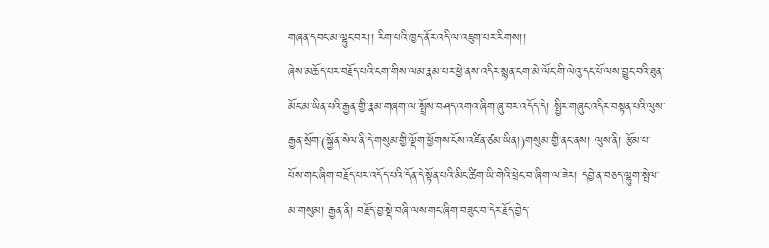གཞན་དབང་མ་ལྷུང་བར།། རིག་པའི་ཁྱད་ནོར་འདི་ལ་འཇུག་པར་རིགས།།
ཞེས་མཆོད་པར་བརྗོད་པའི་ངག་གིས་ལམ་རྣམ་པར་ཕྱེ་ནས་འདིར་སྙན་ངག་མེ་ལོང་གི་ལེའུ་དང་པོ་ལས་བྱུང་བའི་ཐུན་མོང་མ་ཡིན་པའི་རྒྱན་གྱི་རྣམ་གཞག་ལ་སྤྲོས་བཤད་འགའ་ཞིག་ཞུ་བར་འདོད་དེ། སྤྱིར་གཞུང་འདིར་བསྟན་པའི་ལུས་རྒྱན་སྲོག་(སྐྱོན་སེལ་ནི་དེ་གསུམ་གྱི་ལྡོག་ཕྱོགས་ངོས་འཛིན་ཙམ་ཡིན།)གསུམ་གྱི་ནང་ནས། ལུས་ནི། རྩོམ་པ་པོས་གང་ཞིག་བརྗོད་པར་འདོད་པའི་དོན་དེ་སྟོན་པའི་མིང་ཚིག་ཡི་གེའི་ཕྲེང་བ་ཞིག་ལ་ཟེར། དབྱེ་ན་བཅད་ལྷུག་སྤེལ་མ་གསུམ། རྒྱན་ནི། བརྗོད་བྱ་སྡེ་བཞི་ལས་གང་ཞིག་བཟུང་བ་དེར་རྗོད་བྱེད་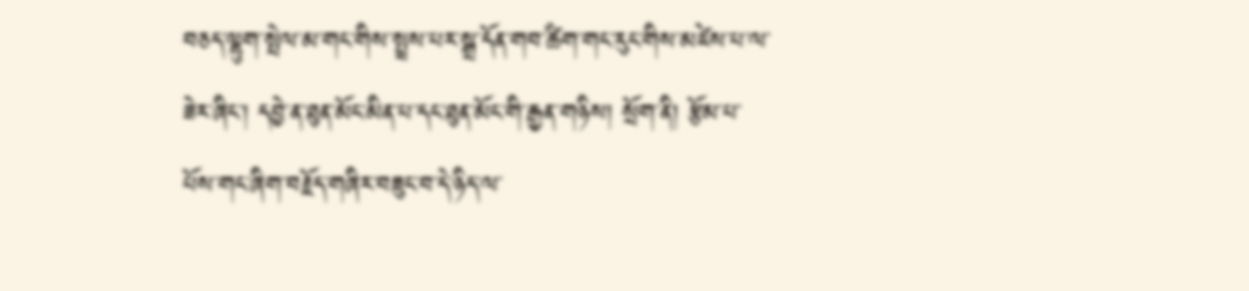བཅད་ལྷུག་སྤེལ་མ་གང་གིས་སྤྲས་པར་སྒྲ་དོན་གབ་ཚིག་གང་རུང་གིས་མཛེས་པ་ལ་ཟེར་ཞིང་། དབྱེ་ན་ཐུན་མོང་མིན་པ་དང་ཐུན་མོང་གི་རྒྱན་གཉིས། སྲོག་ནི། རྩོམ་པ་པོས་གང་ཞིག་བརྗོད་གཞིར་བཟུང་བ་དེ་ཉིད་ལ་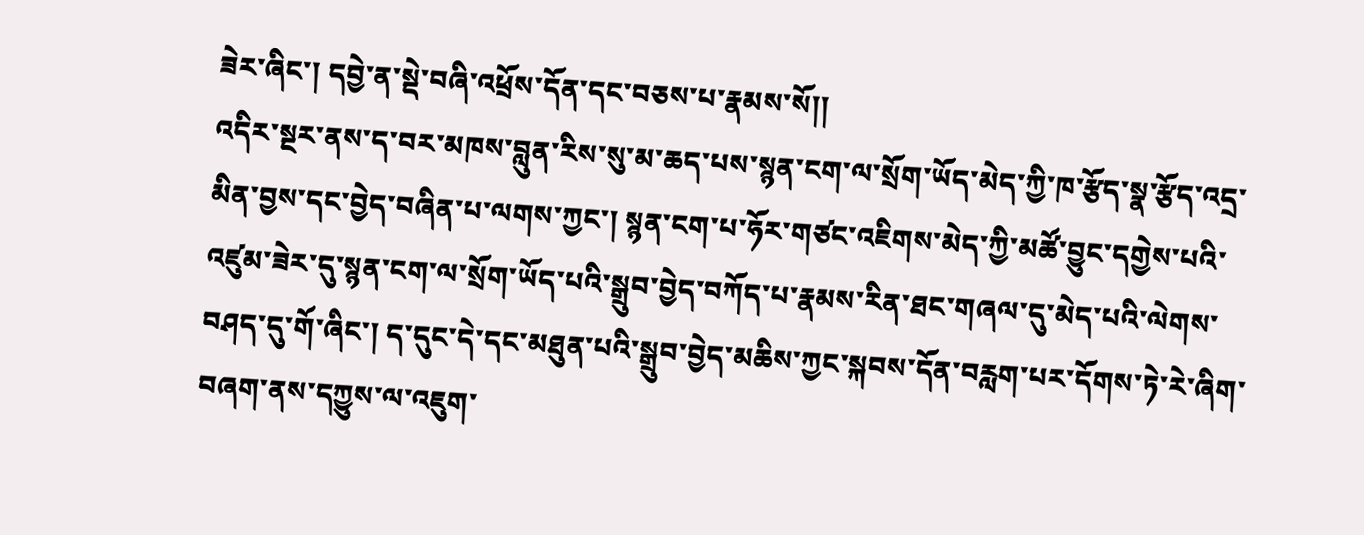ཟེར་ཞིང་། དབྱེ་ན་སྡེ་བཞི་འཕྲོས་དོན་དང་བཅས་པ་རྣམས་སོ།།
འདིར་སྔར་ནས་ད་བར་མཁས་བླུན་རིས་སུ་མ་ཆད་པས་སྙན་ངག་ལ་སྲོག་ཡོད་མེད་ཀྱི་ཁ་རྩོད་སྣ་རྩོད་འདྲ་མིན་བྱས་དང་བྱེད་བཞིན་པ་ལགས་ཀྱང་། སྙན་ངག་པ་ཧོར་གཙང་འཇིགས་མེད་ཀྱི་མཚོ་བྱུང་དགྱེས་པའི་འཛུམ་ཟེར་དུ་སྙན་ངག་ལ་སྲོག་ཡོད་པའི་སྒྲུབ་བྱེད་བཀོད་པ་རྣམས་རིན་ཐང་གཞལ་དུ་མེད་པའི་ལེགས་བཤད་དུ་གོ་ཞིང་། ད་དུང་དེ་དང་མཐུན་པའི་སྒྲུབ་བྱེད་མཆིས་ཀྱང་སྐབས་དོན་བརླག་པར་དོགས་ཏེ་རེ་ཞིག་བཞག་ནས་དཀྱུས་ལ་འཇུག་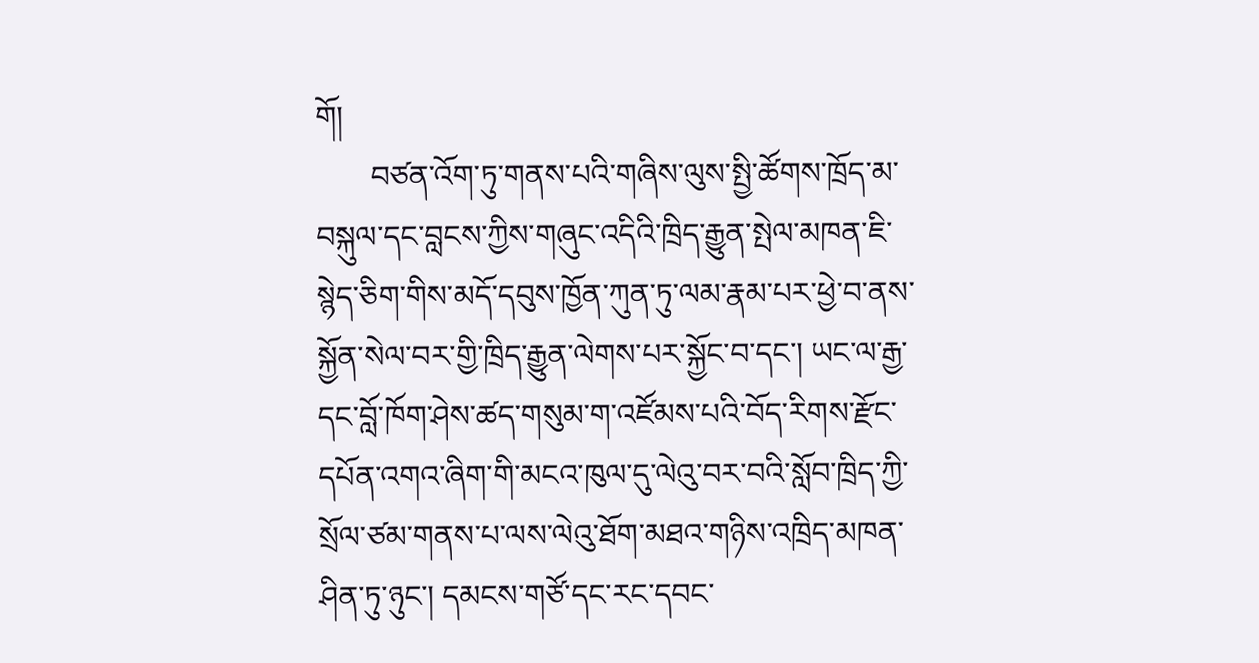གོ།
       བཙན་འོག་ཏུ་གནས་པའི་གཞིས་ལུས་སྤྱི་ཚོགས་ཁྲོད་མ་བསྐུལ་དང་བླངས་ཀྱིས་གཞུང་འདིའི་ཁྲིད་རྒྱུན་སྤེལ་མཁན་ཇི་སྙེད་ཅིག་གིས་མདོ་དབུས་ཁྱོན་ཀུན་ཏུ་ལམ་རྣམ་པར་ཕྱེ་བ་ནས་སྐྱོན་སེལ་བར་གྱི་ཁྲིད་རྒྱུན་ལེགས་པར་སྐྱོང་བ་དང་། ཡང་ལ་རྒྱ་དང་བློ་ཁོག་ཤེས་ཚད་གསུམ་ག་འཛོམས་པའི་བོད་རིགས་རྫོང་དཔོན་འགའ་ཞིག་གི་མངའ་ཁུལ་དུ་ལེའུ་བར་བའི་སློབ་ཁྲིད་ཀྱི་སྲོལ་ཙམ་གནས་པ་ལས་ལེའུ་ཐོག་མཐའ་གཉིས་འཁྲིད་མཁན་ཤིན་ཏུ་ཉུང་། དམངས་གཙོ་དང་རང་དབང་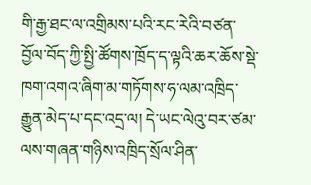གི་རྒྱ་ཐང་ལ་འགྲིམས་པའི་རང་རེའི་བཙན་བྱོལ་བོད་ཀྱི་སྤྱི་ཚོགས་ཁྲོད་ད་ལྟའི་ཆར་ཆོས་སྡེ་ཁག་འགའ་ཞིག་མ་གཏོགས་ཧ་ལམ་འཁྲིད་རྒྱུན་མེད་པ་དང་འདྲ་ལ། དེ་ཡང་ལེའུ་བར་ཙམ་ལས་གཞན་གཉིས་འཁྲིད་སྲོལ་ཤིན་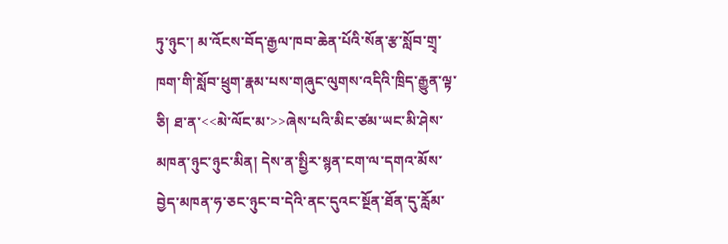ཏུ་ཉུང་། མ་འོངས་བོད་རྒྱལ་ཁབ་ཆེན་པོའི་སོན་རྩ་སློབ་གྲྭ་ཁག་གི་སློབ་ཕྲུག་རྣམ་པས་གཞུང་ལུགས་འདིའི་ཁྲིད་རྒྱུན་ལྟ་ཅི། ཐ་ན་<<མེ་ལོང་མ་>>ཞེས་པའི་མིང་ཙམ་ཡང་མི་ཤེས་མཁན་ཉུང་ཉུང་མིན། དེས་ན་སྤྱིར་སྙན་ངག་ལ་དགའ་མོས་བྱེད་མཁན་ཧ་ཅང་ཉུང་བ་དེའི་ནང་དུའང་སྔོན་ཐོན་དུ་རློམ་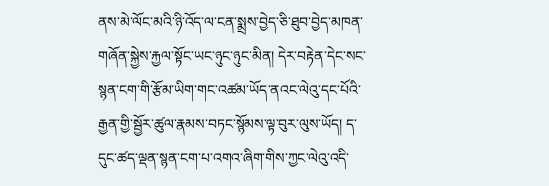ནས་མེ་ལོང་མའི་ཉི་འོད་ལ་ངན་སྨྲས་བྱེད་ཅི་ཐུབ་བྱེད་མཁན་གཞོན་སྐྱེས་རྐྱལ་སྟོང་ཡང་ཉུང་ཉུང་མིན། དེར་བརྟེན་དེང་སང་སྙན་ངག་གི་རྩོམ་ཡིག་གང་འཚམ་ཡོད་ནའང་ལེའུ་དང་པོའི་རྒྱན་གྱི་སྦྱོར་ཚུལ་རྣམས་བཏང་སྙོམས་ལྟ་བུར་ལུས་ཡོད། ད་དུང་ཚད་ལྡན་སྙན་ངག་པ་འགའ་ཞིག་གིས་ཀྱང་ལེའུ་འདི་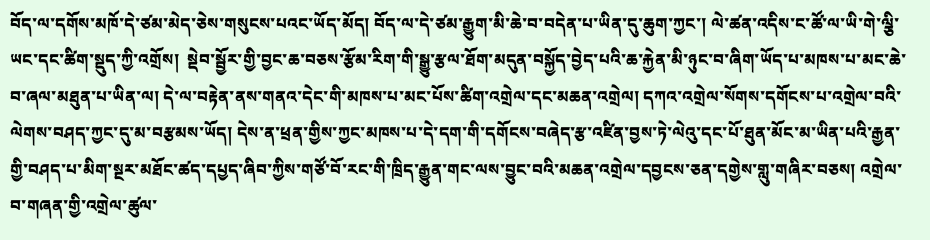བོད་ལ་དགོས་མཁོ་དེ་ཙམ་མེད་ཅེས་གསུངས་པའང་ཡོད་མོད། བོད་ལ་དེ་ཙམ་རྒྱུག་མི་ཆེ་བ་བདེན་པ་ཡིན་དུ་ཆུག་ཀྱང་། ལེ་ཚན་འདིས་ང་ཚོ་ལ་ཡི་གེ་ལྕི་ཡང་དང་ཚིག་སྡུད་ཀྱི་འགྲོས།  སྡེབ་སྦྱོར་གྱི་བྱང་ཆ་བཅས་རྩོམ་རིག་གི་སྒྱུ་རྩལ་ཐོག་མདུན་བསྐྱོད་བྱེད་པའི་ཆ་རྐྱེན་མི་ཉུང་བ་ཞིག་ཡོད་པ་མཁས་པ་མང་ཆེ་བ་ཞལ་མཐུན་པ་ཡིན་ལ། དེ་ལ་བརྟེན་ནས་གནའ་དེང་གི་མཁས་པ་མང་པོས་ཚིག་འགྲེལ་དང་མཆན་འགྲེལ། དཀའ་འགྲེལ་སོགས་དགོངས་པ་འགྲེལ་བའི་ལེགས་བཤད་ཀྱང་དུ་མ་བརྩམས་ཡོད། དེས་ན་ཕྲན་གྱིས་ཀྱང་མཁས་པ་དེ་དག་གི་དགོངས་བཞེད་རྩ་འཛིན་བྱས་ཏེ་ལེའུ་དང་པོ་ཐུན་མོང་མ་ཡིན་པའི་རྒྱན་གྱི་བཤད་པ་མིག་སྔར་མཐོང་ཚད་དཔྱད་ཞིབ་ཀྱིས་གཙོ་བོ་རང་གི་ཁྲིད་རྒྱུན་གང་ལས་བྱུང་བའི་མཆན་འགྲེལ་དབྱངས་ཅན་དགྱེས་གླུ་གཞིར་བཅས། འགྲེལ་བ་གཞན་གྱི་འགྲེལ་ཚུལ་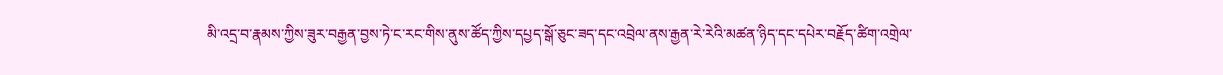མི་འདྲ་བ་རྣམས་ཀྱིས་ཟུར་བརྒྱན་བྱས་ཏེ་ང་རང་གིས་ནུས་ཚོད་ཀྱིས་དཔྱད་སྒོ་ཅུང་ཟད་དང་འབྲེལ་ནས་རྒྱན་རེ་རེའི་མཚན་ཉིད་དང་དཔེར་བརྗོད་ཚིག་འགྲེལ་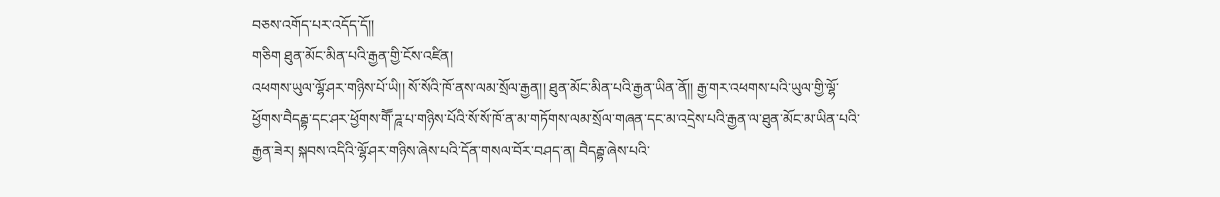བཅས་འགོད་པར་འདོད་དོ།།
གཅིག ཐུན་མོང་མིན་པའི་རྒྱན་གྱི་ངོས་འཛིན།
འཕགས་ཡུལ་ལྷོ་ཤར་གཉིས་པོ་ཡི།། སོ་སོའི་ཁོ་ནས་ལམ་སྲོལ་རྒྱན།། ཐུན་མོང་མིན་པའི་རྒྱན་ཡིན་ནོ།། རྒྱ་གར་འཕགས་པའི་ཡུལ་གྱི་ལྷོ་ཕྱོགས་བཻདརྦྷ་དང་ཤར་ཕྱོགས་གཽ་ཌཱ་པ་གཉིས་པོའི་སོ་སོ་ཁོ་ན་མ་གཏོགས་ལམ་སྲོལ་གཞན་དང་མ་འདྲེས་པའི་རྒྱན་ལ་ཐུན་མོང་མ་ཡིན་པའི་རྒྱན་ཟེར། སྐབས་འདིའི་ལྷོ་ཤར་གཉིས་ཞེས་པའི་དོན་གསལ་བོར་བཤད་ན། བཻདརྦྷ་ཞེས་པའི་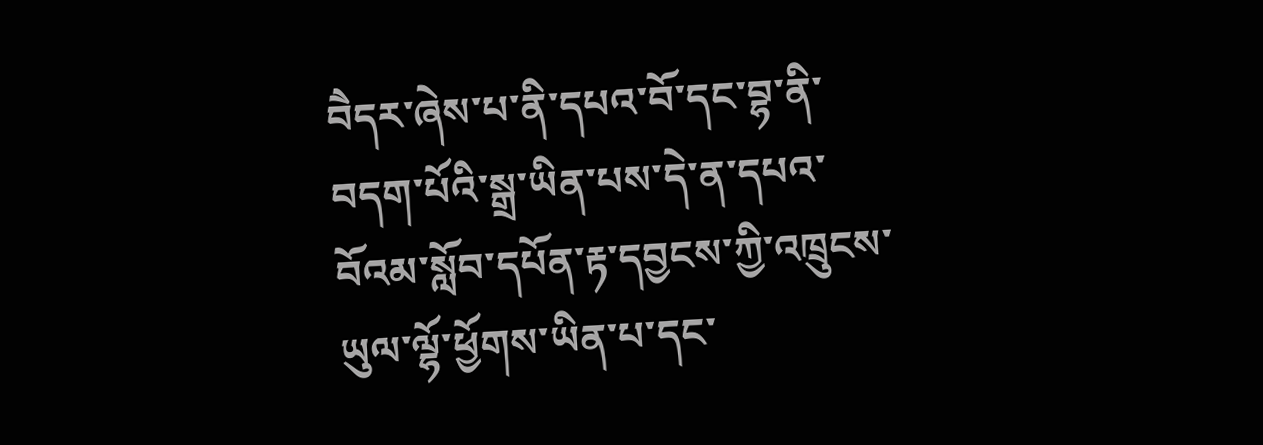བཻདར་ཞེས་པ་ནི་དཔའ་བོ་དང་བྷ་ནི་བདག་པོའི་སྒྲ་ཡིན་པས་དེ་ན་དཔའ་བོའམ་སློབ་དཔོན་རྟ་དབྱངས་ཀྱི་འཁྲུངས་ཡུལ་ལྷོ་ཕྱོགས་ཡིན་པ་དང་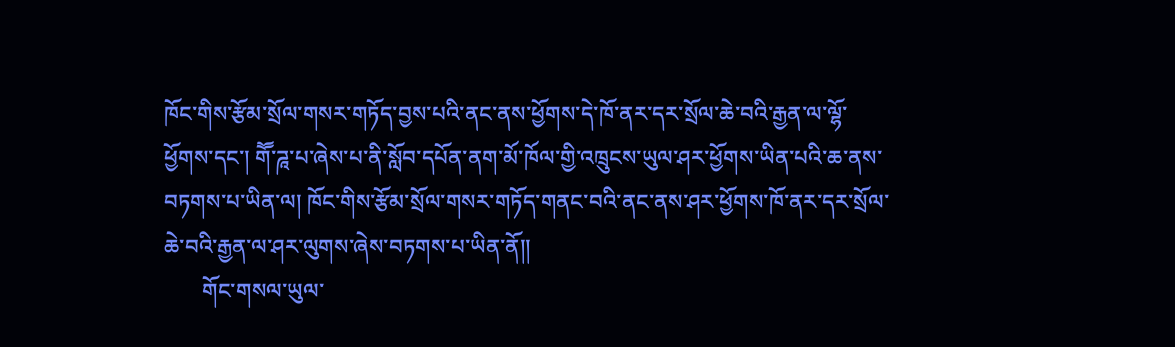ཁོང་གིས་རྩོམ་སྲོལ་གསར་གཏོད་བྱས་པའི་ནང་ནས་ཕྱོགས་དེ་ཁོ་ནར་དར་སྲོལ་ཆེ་བའི་རྒྱན་ལ་ལྷོ་ཕྱོགས་དང་། གཽ་ཌཱ་པ་ཞེས་པ་ནི་སློབ་དཔོན་ནག་མོ་ཁོལ་གྱི་འཁྲུངས་ཡུལ་ཤར་ཕྱོགས་ཡིན་པའི་ཆ་ནས་བཏགས་པ་ཡིན་ལ། ཁོང་གིས་རྩོམ་སྲོལ་གསར་གཏོད་གནང་བའི་ནང་ནས་ཤར་ཕྱོགས་ཁོ་ནར་དར་སྲོལ་ཆེ་བའི་རྒྱན་ལ་ཤར་ལུགས་ཞེས་བཏགས་པ་ཡིན་ནོ།།
       གོང་གསལ་ཡུལ་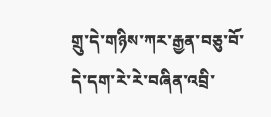གྲུ་དེ་གཉིས་ཀར་རྒྱན་བཅུ་བོ་དེ་དག་རེ་རེ་བཞིན་འབྲི་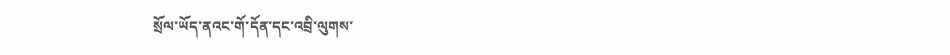སྲོལ་ཡོད་ནའང་གོ་དོན་དང་འབྲི་ལུགས་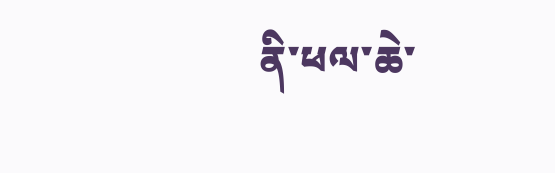ནི་ཕལ་ཆེ་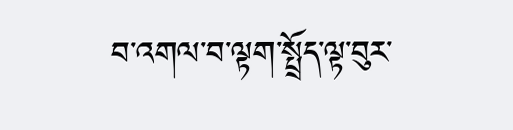བ་འགལ་བ་ལྟག་སྤྲོད་ལྟ་བུར་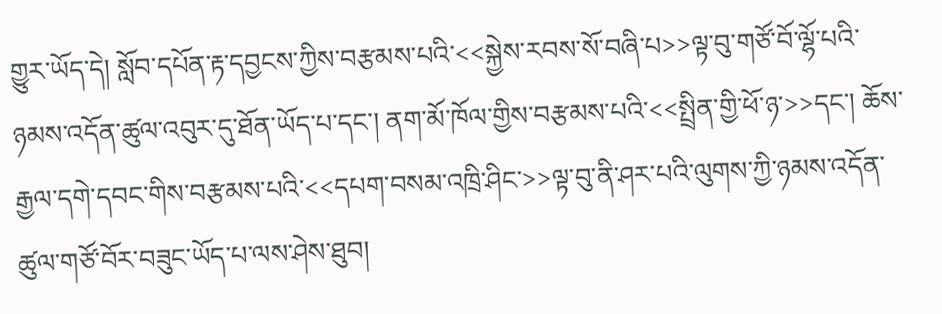གྱུར་ཡོད་དེ། སློབ་དཔོན་རྟ་དབྱངས་ཀྱིས་བརྩམས་པའི་<<སྐྱེས་རབས་སོ་བཞི་པ>>ལྟ་བུ་གཙོ་བོ་ལྷོ་པའི་ཉམས་འདོན་ཚུལ་འབུར་དུ་ཐོན་ཡོད་པ་དང་། ནག་མོ་ཁོལ་གྱིས་བརྩམས་པའི་<<སྤྲིན་གྱི་ཕོ་ཉ་>>དང་། ཆོས་རྒྱལ་དགེ་དབང་གིས་བརྩམས་པའི་<<དཔག་བསམ་འཁྲི་ཤིང་>>ལྟ་བུ་ནི་ཤར་པའི་ལུགས་ཀྱི་ཉམས་འདོན་ཚུལ་གཙོ་བོར་བཟུང་ཡོད་པ་ལས་ཤེས་ཐུབ།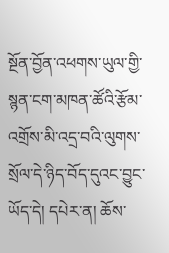སྔོན་བྱོན་འཕགས་ཡུལ་གྱི་སྙན་ངག་མཁན་ཚོའི་རྩོམ་འགྲོས་མི་འདྲ་བའི་ལུགས་སྲོལ་དེ་ཉིད་བོད་དུའང་བྱུང་ཡོད་དེ། དཔེར་ན། ཆོས་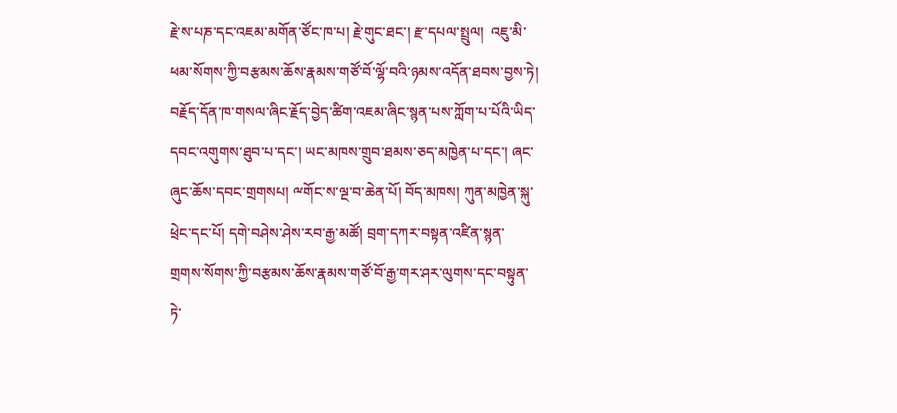རྗེ་ས་པཎ་དང་འཇམ་མགོན་ཙོང་ཁ་པ། རྗེ་གུང་ཐང་། རྫ་དཔལ་སྤྲུལ།  འཇུ་མི་ཕམ་སོགས་ཀྱི་བརྩམས་ཆོས་རྣམས་གཙོ་བོ་ལྷོ་བའི་ཉམས་འདོན་ཐབས་བྱས་ཏེ། བརྗོད་དོན་ཁ་གསལ་ཞིང་རྗོད་བྱེད་ཚིག་འཇམ་ཞིང་སྙན་པས་ཀློག་པ་པོའི་ཡིད་དབང་འགུགས་ཐུབ་པ་དང་། ཡང་མཁས་གྲུབ་ཐམས་ཅད་མཁྱེན་པ་དང་། ཞང་ཞུང་ཆོས་དབང་གྲགསཔ། ྋགོང་ས་ལྔ་བ་ཆེན་པོ། བོད་མཁས། ཀུན་མཁྱེན་སྐུ་ཕྲེང་དང་པོ། དགེ་བཤེས་ཤེས་རབ་རྒྱ་མཚོ། བྲག་དཀར་བསྟན་འཛིན་སྙན་གྲགས་སོགས་ཀྱི་བརྩམས་ཆོས་རྣམས་གཙོ་བོ་རྒྱ་གར་ཤར་ལུགས་དང་བསྟུན་ཏེ་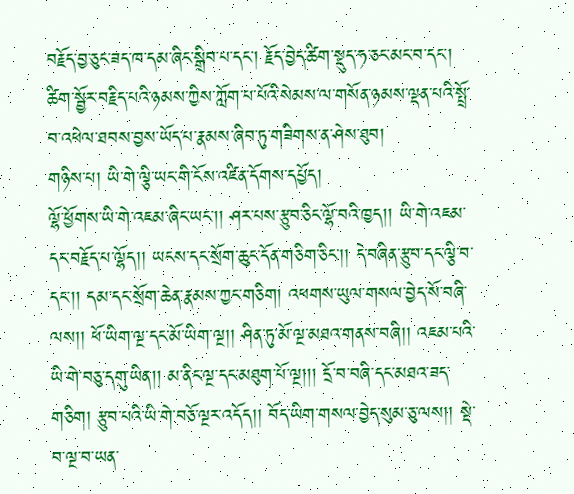བརྗོད་བྱ་ཅུང་ཟད་ཁ་དམ་ཞིང་སྒྲིབ་པ་དང་། རྗོད་བྱེད་ཚིག་སྡུད་ཧ་ཅང་མང་བ་དང་། ཚིག་སྦྱོར་བརྗིད་པའི་ཉམས་ཀྱིས་ཀློག་པ་པོའི་སེམས་ལ་གསོན་ཉམས་ལྡན་པའི་སྤྲོ་བ་འཕེལ་ཐབས་བྱས་ཡོད་པ་རྣམས་ཞིབ་ཏུ་གཟིགས་ན་ཤེས་ཐུབ།
གཉིས་པ། ཡི་གེ་ལྕི་ཡང་གི་ངོས་འཛིན་དོགས་དཔྱོད།
ལྷོ་ཕྱོགས་ཡི་གེ་འཇམ་ཞིང་ཡང་།། ཤར་པས་རྩུབ་ཅིང་ལྷོ་བའི་ཁྱད།། ཡི་གེ་འཇམ་དང་བརྗོད་པ་ལྷོད།། ཡངས་དང་སྲོག་ཆུང་དོན་གཅིག་ཅིང་།། དེ་བཞིན་རྩུབ་དང་ལྕི་བ་དང་།། དམ་དང་སྲོག་ཆེན་རྣམས་ཀྱང་གཅིག། འཕགས་ཡུལ་གསལ་བྱེད་སོ་བཞི་ལས།། ཕོ་ཡིག་ལྔ་དང་མོ་ཡིག་ལྔ།། ཤིན་ཏུ་མོ་ལྔ་མཐའ་གནས་བཞི།། འཇམ་པའི་ཡི་གེ་བཅུ་དགུ་ཡིན།། མ་ནིང་ལྔ་དང་མཐུག་པོ་ལྔ།།། དྲོ་བ་བཞི་དང་མཐའ་ཟད་གཅིག། རྩུབ་པའི་ཡི་གེ་བཅོ་ལྔར་འདོད།། བོད་ཡིག་གསལ་བྱེད་སུམ་ཅུ་ལས།། སྡེ་བ་ལྔ་བ་ཡན་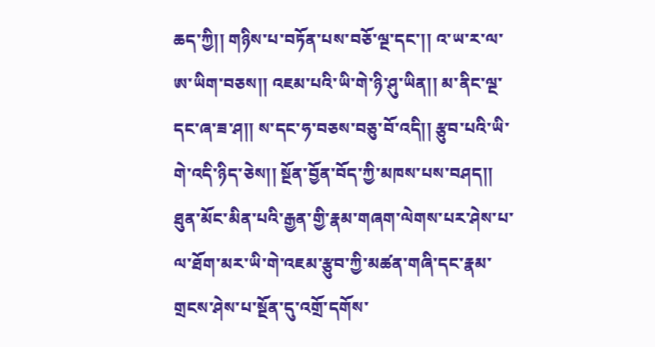ཆད་ཀྱི།། གཉིས་པ་བཏོན་པས་བཅོ་ལྔ་དང་།། འ་ཡ་ར་ལ་ཨ་ཡིག་བཅས།། འཇམ་པའི་ཡི་གེ་ཉི་ཤུ་ཡིན།། མ་ནིང་ལྔ་དང་ཞ་ཟ་ཤ།། ས་དང་ཧ་བཅས་བཅུ་བོ་འདི།། རྩུབ་པའི་ཡི་གེ་འདི་ཉིད་ཅེས།། སྔོན་བྱོན་བོད་ཀྱི་མཁས་པས་བཤད།།
ཐུན་མོང་མིན་པའི་རྒྱན་གྱི་རྣམ་གཞག་ལེགས་པར་ཤེས་པ་ལ་ཐོག་མར་ཡི་གེ་འཇམ་རྩུབ་ཀྱི་མཚན་གཞི་དང་རྣམ་གྲངས་ཤེས་པ་སྔོན་དུ་འགྲོ་དགོས་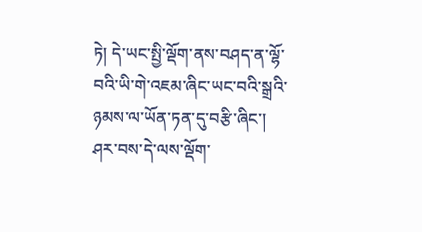ཏེ། དེ་ཡང་སྤྱི་ལྡོག་ནས་བཤད་ན་ལྷོ་བའི་ཡི་གེ་འཇམ་ཞིང་ཡང་བའི་སྒྲའི་ཉམས་ལ་ཡོན་ཏན་དུ་བརྩི་ཞིང་། ཤར་བས་དེ་ལས་ལྡོག་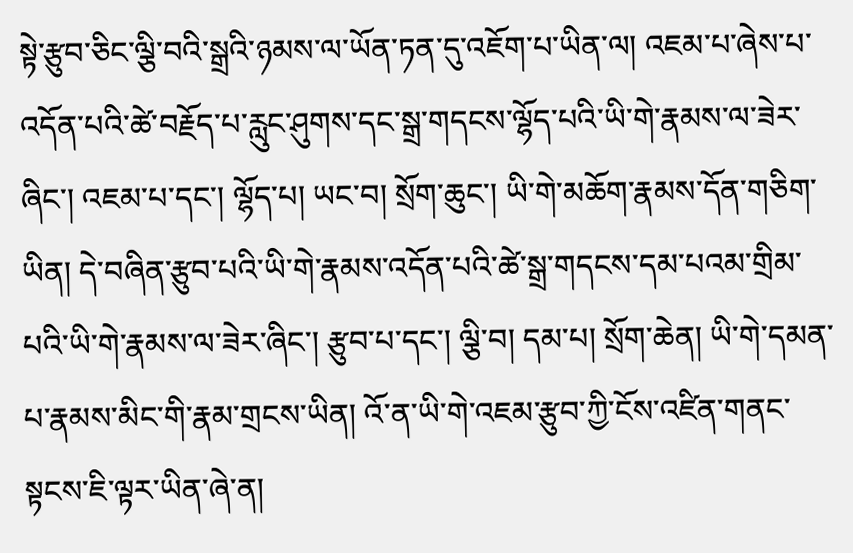སྟེ་རྩུབ་ཅིང་ལྕི་བའི་སྒྲའི་ཉམས་ལ་ཡོན་ཏན་དུ་འཇོག་པ་ཡིན་ལ། འཇམ་པ་ཞེས་པ་འདོན་པའི་ཚེ་བརྗོད་པ་རླུང་ཤུགས་དང་སྒྲ་གདངས་ལྷོད་པའི་ཡི་གེ་རྣམས་ལ་ཟེར་ཞིང་། འཇམ་པ་དང་། ལྷོད་པ། ཡང་བ། སྲོག་ཆུང་། ཡི་གེ་མཆོག་རྣམས་དོན་གཅིག་ཡིན། དེ་བཞིན་རྩུབ་པའི་ཡི་གེ་རྣམས་འདོན་པའི་ཚེ་སྒྲ་གདངས་དམ་པའམ་གྲིམ་པའི་ཡི་གེ་རྣམས་ལ་ཟེར་ཞིང་། རྩུབ་པ་དང་། ལྕི་བ། དམ་པ། སྲོག་ཆེན། ཡི་གེ་དམན་པ་རྣམས་མིང་གི་རྣམ་གྲངས་ཡིན། འོ་ན་ཡི་གེ་འཇམ་རྩུབ་ཀྱི་ངོས་འཛིན་གནང་སྟངས་ཇི་ལྟར་ཡིན་ཞེ་ན།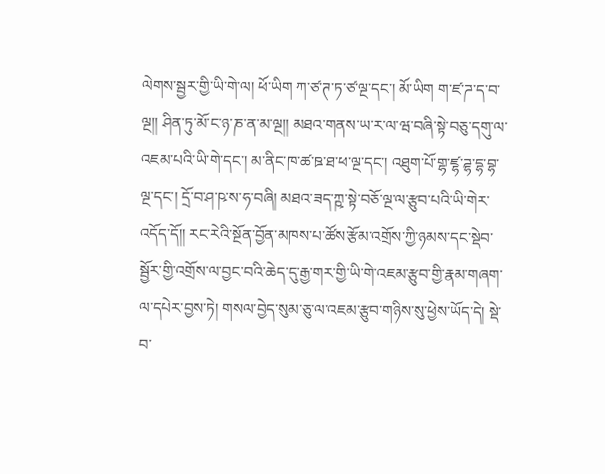ལེགས་སྦྱར་གྱི་ཡི་གེ་ལ། ཕོ་ཡིག ཀ་ཙ་ཊ་ཏ་ཙ་ལྔ་དང་། མོ་ཡིག ག་ཛ་ཌ་ད་བ་ལྔ།། ཤིན་ཏུ་མོ་ང་ཉ་ཎ་ན་མ་ལྔ།། མཐའ་གནས་ཡ་ར་ལ་ཝ་བཞི་སྟེ་བཅུ་དགུ་ལ་འཇམ་པའི་ཡི་གེ་དང་། མ་ནིང་ཁ་ཚ་ཋ་ཐ་ཕ་ལྔ་དང་། འཐུག་པོ་གྷ་ཛྷ་ཌྷ་དྷ་བྷ་ལྔ་དང་། དྲོ་བ་ཤ་ཥ་ས་ཧ་བཞི། མཐའ་ཟད་ཀྵ་སྟེ་བཅོ་ལྔ་ལ་རྩུབ་པའི་ཡི་གེར་འདོད་དོ།། རང་རེའི་སྔོན་བྱོན་མཁས་པ་ཚོས་རྩོམ་འགྲོས་ཀྱི་ཉམས་དང་སྡེབ་སྦྱོར་གྱི་འགྲོས་ལ་བྱང་བའི་ཆེད་དུ་རྒྱ་གར་གྱི་ཡི་གེ་འཇམ་རྩུབ་གྱི་རྣམ་གཞག་ལ་དཔེར་བྱས་ཏེ། གསལ་བྱེད་སུམ་ཅུ་ལ་འཇམ་རྩུབ་གཉིས་སུ་ཕྱེས་ཡོད་དེ། སྡེ་བ་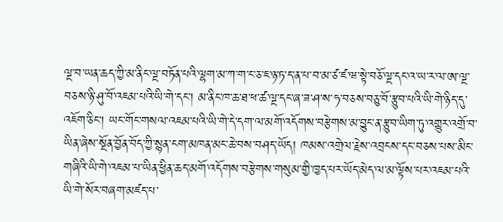ལྔ་བ་ཡན་ཆད་ཀྱི་མ་ནིང་ལྔ་བཏོན་པའི་ལྷག་མ་ཀ་ག་ང་ཅ་ཇ་ཉ་ཏ་ད་ན་པ་བ་མ་ཙ་ཛ་ཝ་སྟེ་བཅོ་ལྔ་དང་འ་ཡ་ར་ལ་ཨ་ལྔ་བཅས་ཉི་ཤུ་བོ་འཇམ་པའི་ཡི་གེ་དང་། མ་ནིང་ཁ་ཆ་ཐ་ཕ་ཚ་ལྔ་དང་ཞ་ཟ་ཤ་ས་ཧ་བཅས་བཅུ་བོ་རྩུབ་པའི་ཡི་གེ་ཉིད་དུ་འཇོག་ཅིང་། ཡང་གོང་གསལ་འཇམ་པའི་ཡི་གེ་དེ་དག་ལ་མགོ་འདོགས་བརྩེགས་མ་བྱུང་ན་རྩུབ་ཡིག་ཏུ་འགྱུར་འགྲོ་བ་ཡིན་ཞེས་སྔོན་བྱོན་བོད་ཀྱི་སྙན་ངག་མཁན་མང་ཆེ་བས་བཤད་ཡོད། ཁམས་འགྲེལ་རྗེས་འབྲངས་དང་བཅས་པས་མིང་གཞིའི་ཡི་གེ་འཇམ་པ་ཡིན་ཕྱིན་ཆད་མགོ་འདོགས་བརྩེགས་གསུམ་གྱི་ཁྱད་པར་ཡོད་མེད་ལ་མ་ལྟོས་པར་འཇམ་པའི་ཡི་གེ་སོར་བཞག་མཛད་པ་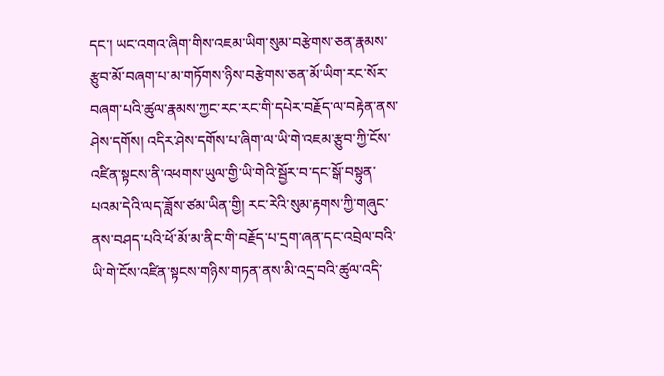དང་། ཡང་འགའ་ཞིག་གིས་འཇམ་ཡིག་སུམ་བརྩེགས་ཅན་རྣམས་རྩུབ་མོ་བཞག་པ་མ་གཏོགས་ཉིས་བརྩེགས་ཅན་མོ་ཡིག་རང་སོར་བཞག་པའི་ཚུལ་རྣམས་ཀྱང་རང་རང་གི་དཔེར་བརྗོད་ལ་བརྟེན་ནས་ཤེས་དགོས། འདིར་ཤེས་དགོས་པ་ཞིག་ལ་ཡི་གེ་འཇམ་རྩུབ་ཀྱི་ངོས་འཛིན་སྟངས་ནི་འཕགས་ཡུལ་གྱི་ཡི་གེའི་སྦྱོར་བ་དང་སྒོ་བསྟུན་པའམ་དེའི་ལད་ཟློས་ཙམ་ཡིན་གྱི། རང་རེའི་སུམ་རྟགས་ཀྱི་གཞུང་ནས་བཤད་པའི་ཕོ་མོ་མ་ནིང་གི་བརྗོད་པ་དྲག་ཞན་དང་འབྲེལ་བའི་ཡི་གེ་ངོས་འཛིན་སྟངས་གཉིས་གཏན་ནས་མི་འདྲ་བའི་ཚུལ་འདི་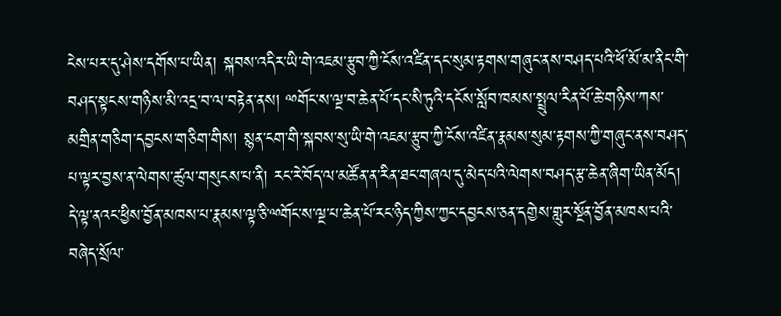ངེས་པར་དུ་ཤེས་དགོས་པ་ཡིན། སྐབས་འདིར་ཡི་གེ་འཇམ་རྩུབ་ཀྱི་ངོས་འཛིན་དང་སུམ་རྟགས་གཞུང་ནས་བཤད་པའི་ཕོ་མོ་མ་ནིང་གི་བཤད་སྟངས་གཉིས་མི་འདྲ་བ་ལ་བརྟེན་ནས། ྋགོང་ས་ལྔ་བ་ཆེན་པོ་དང་སི་ཏུའི་དངོས་སློབ་ཁམས་སྤྲུལ་རིན་པོ་ཆེ་གཉིས་ཀས་མགྲིན་གཅིག་དབྱངས་གཅིག་གིས། སྙན་ངག་གི་སྐབས་སུ་ཡི་གེ་འཇམ་རྩུབ་ཀྱི་ངོས་འཛིན་རྣམས་སུམ་རྟགས་ཀྱི་གཞུང་ནས་བཤད་པ་ལྟར་བྱས་ན་ལེགས་ཚུལ་གསུངས་པ་ནི། རང་རེ་བོད་ལ་མཚོན་ན་རིན་ཐང་གཞལ་དུ་མེད་པའི་ལེགས་བཤད་རྩ་ཆེན་ཞིག་ཡིན་མོད། དེ་ལྟ་ནའང་ཕྱིས་བྱོན་མཁས་པ་རྣམས་ལྟ་ཅི་ྋགོང་ས་ལྔ་པ་ཆེན་པོ་རང་ཉིད་ཀྱིས་ཀྱང་དབྱངས་ཅན་དགྱེས་གླུར་སྔོན་བྱོན་མཁས་པའི་བཞེད་སྲོལ་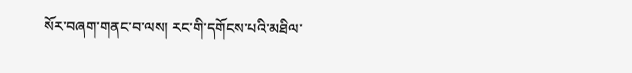སོར་བཞག་གནང་བ་ལས། རང་གི་དགོངས་པའི་མཐིལ་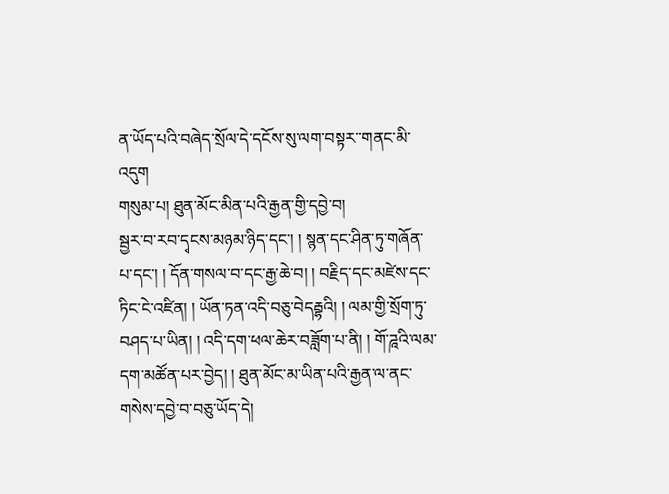ན་ཡོད་པའི་བཞེད་སྲོལ་དེ་དངོས་སུ་ལག་བསྟར་་གནང་མི་འདུག
གསུམ་པ། ཐུན་མོང་མིན་པའི་རྒྱན་གྱི་དབྱེ་བ།
སྦྱར་བ་རབ་དྭངས་མཉམ་ཉིད་དང་། ། སྙན་དང་ཤིན་ཏུ་གཞོན་པ་དང་། ། དོན་གསལ་བ་དང་རྒྱ་ཆེ་བ། ། བརྗིད་དང་མཛེས་དང་ཏིང་ངེ་འཛིན། ། ཡོན་ཏན་འདི་བཅུ་བེདརྦྷའི། ། ལམ་གྱི་སྲོག་ཏུ་བཤད་པ་ཡིན། ། འདི་དག་ཕལ་ཆེར་བཟློག་པ་ནི། ། གོ་ཌཱའི་ལམ་དག་མཚོན་པར་བྱེད། ། ཐུན་མོང་མ་ཡིན་པའི་རྒྱན་ལ་ནང་གསེས་དབྱེ་བ་བཅུ་ཡོད་དེ།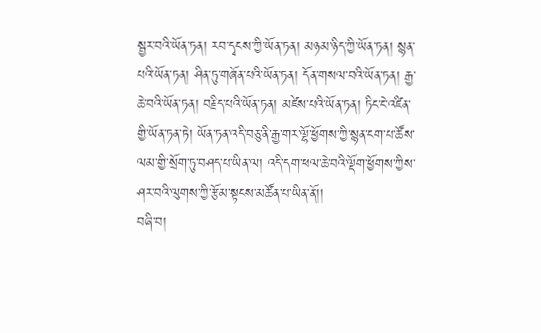སྦྱར་བའི་ཡོན་ཏན། རབ་དྭངས་ཀྱི་ཡོན་ཏན། མཉམ་ཉིད་ཀྱི་ཡོན་ཏན། སྙན་པའི་ཡོན་ཏན། ཤིན་ཏུ་གཞོན་པའི་ཡོན་ཏན། དོན་གསལ་བའི་ཡོན་ཏན། རྒྱ་ཆེ་བའི་ཡོན་ཏན། བརྗིད་པའི་ཡོན་ཏན། མཛེས་པའི་ཡོན་ཏན། ཏིང་ངེ་འཛིན་གྱི་ཡོན་ཏན་ཏེ། ཡོན་ཏན་འདི་བཅུ་ནི་རྒྱ་གར་ལྷོ་ཕྱོགས་ཀྱི་སྙན་ངག་པ་ཚོས་ལམ་གྱི་སྲོག་ཏུ་བཤད་པ་ཡིན་ལ། འདི་དག་ཕལ་ཆེ་བའི་ལྡོག་ཕྱོགས་ཀྱིས་ཤར་བའི་ལུགས་ཀྱི་རྩོམ་སྟངས་མཚོན་པ་ཡིན་ནོ།།
བཞི་བ།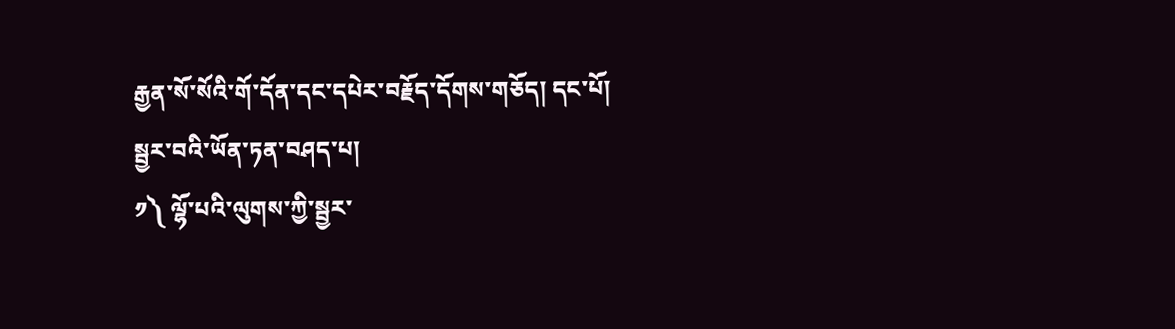རྒྱན་སོ་སོའི་གོ་དོན་དང་དཔེར་བརྗོད་དོགས་གཅོད། དང་པོ། སྦྱར་བའི་ཡོན་ཏན་བཤད་པ།
༡༽ ལྷོ་པའི་ལུགས་ཀྱི་སྦྱར་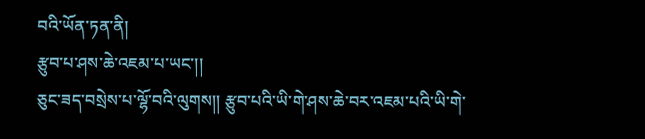བའི་ཡོན་ཏན་ནི།
རྩུབ་པ་ཤས་ཆེ་འཇམ་པ་ཡང་།།
ཅུང་ཟད་བསྲེས་པ་ལྷོ་བའི་ལུགས།། རྩུབ་པའི་ཡི་གེ་ཤས་ཆེ་བར་འཇམ་པའི་ཡི་གེ་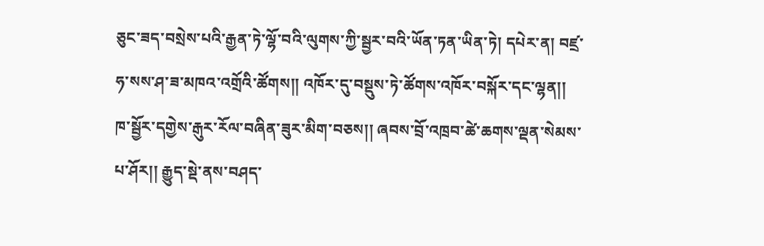ཅུང་ཟད་བསྲེས་པའི་རྒྱན་ཏེ་ལྷོ་བའི་ལུགས་ཀྱི་སྦྱར་བའི་ཡོན་ཏན་ཡིན་ཏེ། དཔེར་ན། བཛྲ་ཧ་སས་ཤ་ཟ་མཁའ་འགྲོའི་ཚོགས།། འཁོར་དུ་བསྡུས་ཏེ་ཚོགས་འཁོར་བསྐོར་དང་ལྷན།། ཁ་སྦྱོར་དགྱེས་རྒུར་རོལ་བཞིན་ཟུར་མིག་བཅས།། ཞབས་བྲོ་འཁྲབ་ཚེ་ཆགས་ལྡན་སེམས་པ་ཤོར།། རྒྱུད་སྡེ་ནས་བཤད་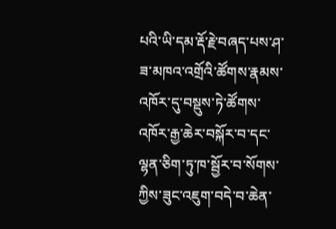པའི་ཡི་དམ་རྡོ་རྗེ་བཞད་པས་ཤ་ཟ་མཁའ་འགྲོའི་ཚོགས་རྣམས་འཁོར་དུ་བསྡུས་ཏེ་ཚོགས་འཁོར་རྒྱ་ཆེར་བསྐོར་བ་དང་ལྷན་ཅིག་ཏུ་ཁ་སྦྱོར་བ་སོགས་ཀྱིས་ཟུང་འཇུག་བདེ་བ་ཆེན་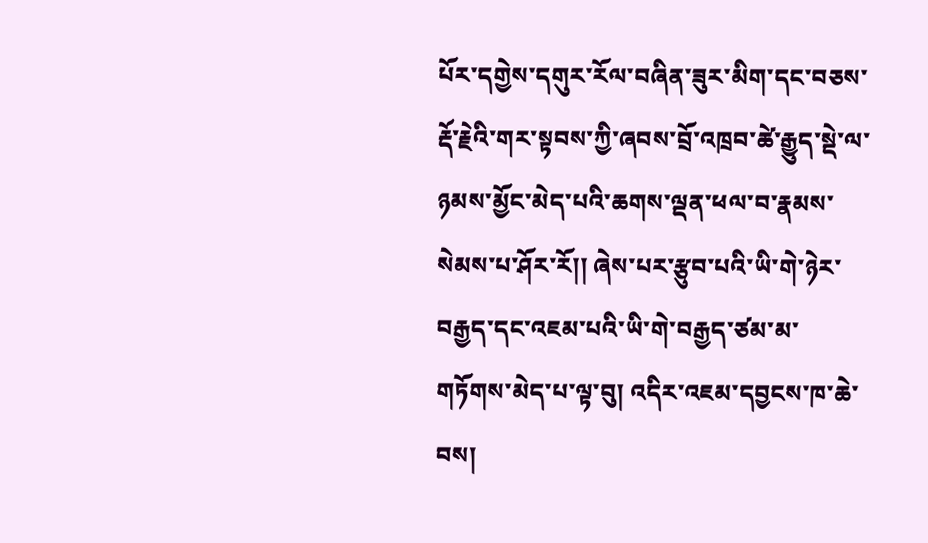པོར་དགྱེས་དགུར་རོལ་བཞིན་ཟུར་མིག་དང་བཅས་རྡོ་རྗེའི་གར་སྟབས་ཀྱི་ཞབས་བྲོ་འཁྲབ་ཚེ་རྒྱུད་སྡེ་ལ་ཉམས་མྱོང་མེད་པའི་ཆགས་ལྡན་ཕལ་བ་རྣམས་སེམས་པ་ཤོར་རོ།། ཞེས་པར་རྩུབ་པའི་ཡི་གེ་ཉེར་བརྒྱད་དང་འཇམ་པའི་ཡི་གེ་བརྒྱད་ཙམ་མ་གཏོགས་མེད་པ་ལྟ་བུ། འདིར་འཇམ་དབྱངས་ཁ་ཆེ་བས།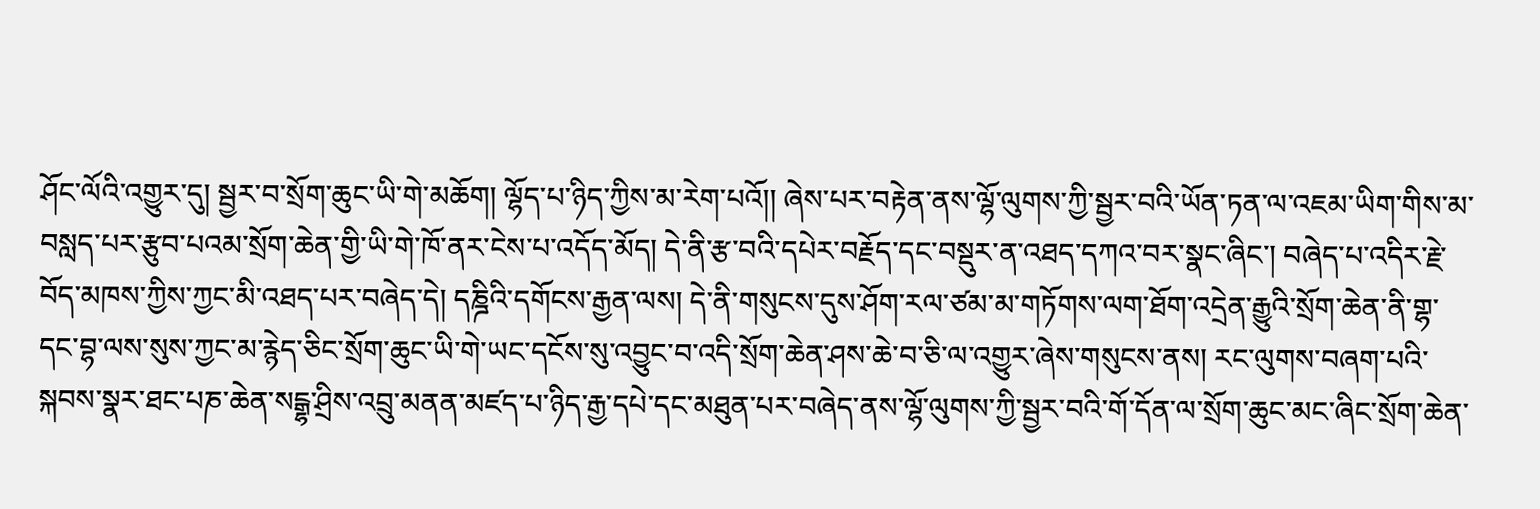ཤོང་ལོའི་འགྱུར་དུ། སྦྱར་བ་སྲོག་ཆུང་ཡི་གེ་མཆོག། ལྷོད་པ་ཉིད་ཀྱིས་མ་རེག་པའོ།། ཞེས་པར་བརྟེན་ནས་ལྷོ་ལུགས་ཀྱི་སྦྱར་བའི་ཡོན་ཏན་ལ་འཇམ་ཡིག་གིས་མ་བསླད་པར་རྩུབ་པའམ་སྲོག་ཆེན་གྱི་ཡི་གེ་ཁོ་ནར་ངེས་པ་འདོད་མོད། དེ་ནི་རྩ་བའི་དཔེར་བརྗོད་དང་བསྡུར་ན་འཐད་དཀའ་བར་སྣང་ཞིང་། བཞེད་པ་འདིར་རྗེ་བོད་མཁས་ཀྱིས་ཀྱང་མི་འཐད་པར་བཞེད་དེ། དཎྜིའི་དགོངས་རྒྱན་ལས། དེ་ནི་གསུངས་དུས་ཤོག་རལ་ཙམ་མ་གཏོགས་ལག་ཐོག་འདྲེན་རྒྱུའི་སྲོག་ཆེན་ནི་གྷ་དང་བྷ་ལས་སུས་ཀྱང་མ་རྙེད་ཅིང་སྲོག་ཆུང་ཡི་གེ་ཡང་དངོས་སུ་འབྱུང་བ་འདི་སྲོག་ཆེན་ཤས་ཆེ་བ་ཅི་ལ་འགྱུར་ཞེས་གསུངས་ནས། རང་ལུགས་བཞག་པའི་སྐབས་སྣར་ཐང་པཎ་ཆེན་སངྒྷ་ཤྲིས་འབྲུ་མནན་མཛད་པ་ཉིད་རྒྱ་དཔེ་དང་མཐུན་པར་བཞེད་ནས་ལྷོ་ལུགས་ཀྱི་སྦྱར་བའི་གོ་དོན་ལ་སྲོག་ཆུང་མང་ཞིང་སྲོག་ཆེན་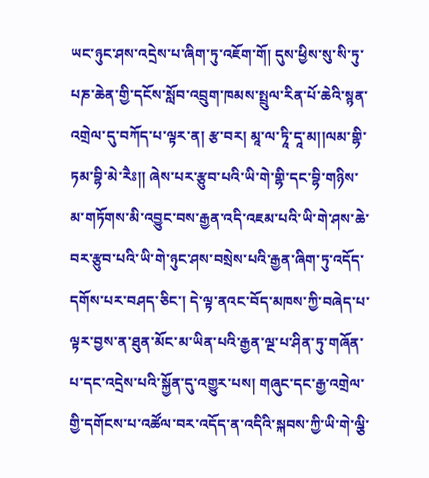ཡང་ཉུང་ཤས་འདྲེས་པ་ཞིག་ཏུ་འཇོག་གོ། དུས་ཕྱིས་སུ་སི་ཏུ་པཎ་ཆེན་གྱི་དངོས་སློབ་འབྲུག་ཁམས་སྤྲུལ་རིན་པོ་ཆེའི་སྙན་འགྲེལ་དུ་བཀོད་པ་ལྟར་ན། རྩ་བར། མཱ་ལ་ཏཱི་དཱ་མ།།ལམ་གྷི་ཏམ་བྷི་མེ་རཻཿ།། ཞེས་པར་རྩུབ་པའི་ཡི་གེ་གྷི་དང་བྷི་གཉིས་མ་གཏོགས་མི་འབྱུང་བས་རྒྱན་འདི་འཇམ་པའི་ཡི་གེ་ཤས་ཆེ་བར་རྩུབ་པའི་ཡི་གེ་ཉུང་ཤས་བསྲེས་པའི་རྒྱན་ཞིག་ཏུ་འདོད་དགོས་པར་བཤད་ཅིང་། དེ་ལྟ་ནའང་བོད་མཁས་ཀྱི་བཞེད་པ་ལྟར་བྱས་ན་ཐུན་མོང་མ་ཡིན་པའི་རྒྱན་ལྔ་པ་ཤིན་ཏུ་གཞོན་པ་དང་འདྲེས་པའི་སྐྱོན་དུ་འགྱུར་པས། གཞུང་དང་རྒྱ་འགྲེལ་གྱི་དགོངས་པ་འཚོལ་བར་འདོད་ན་འདིའི་སྐབས་ཀྱི་ཡི་གེ་ལྕི་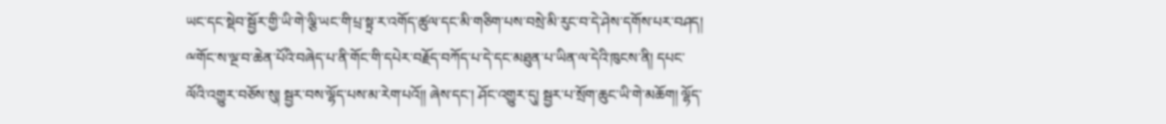ཡང་དང་སྡེབ་སྦྱོར་གྱི་ཡི་གེ་ལྕི་ཡང་གི་པྲ་སྟྲ་ར་འགོད་ཚུལ་དང་མི་གཅིག་པས་བསྲེ་མི་རུང་བ་དེ་ཤེས་དགོས་པར་བཤད། ྋགོང་ས་ལྔ་བ་ཆེན་པོའི་བཞེད་པ་ནི་གོང་གི་དཔེར་བརྗོད་བཀོད་པ་དེ་དང་མཐུན་པ་ཡིན་ལ་དེའི་ཁུངས་ནི། དཔང་ལོའི་འགྱུར་བཅོས་སུ། སྦྱར་བས་ལྷོད་པས་མ་རེག་པའོ།། ཞེས་དང་། ཤོང་འགྱུར་དུ། སྦྱར་པ་སྲོག་ཆུང་ཡི་གེ་མཆོག། ལྷོད་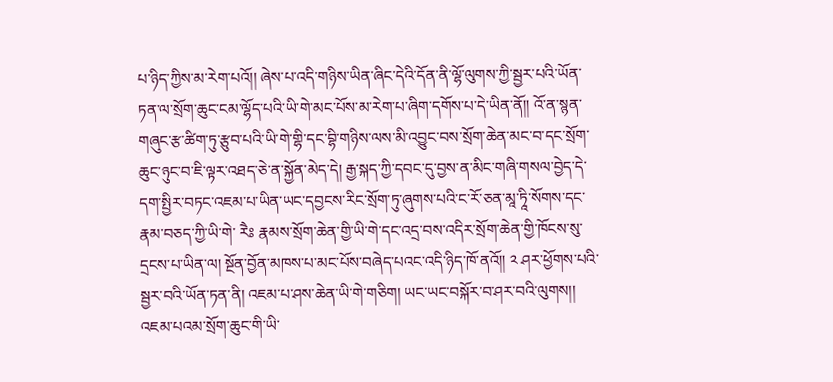པ་ཉིད་ཀྱིས་མ་རེག་པའོ།། ཞེས་པ་འདི་གཉིས་ཡིན་ཞིང་དེའི་དོན་ནི་ལྷོ་ལུགས་ཀྱི་སྦྱར་པའི་ཡོན་ཏན་ལ་སྲོག་ཆུང་ངམ་ལྷོད་པའི་ཡི་གེ་མང་པོས་མ་རེག་པ་ཞིག་དགོས་པ་དེ་ཡིན་ནོ།། འོ་ན་སྙན་གཞུང་རྩ་ཚིག་ཏུ་རྩུབ་པའི་ཡི་གེ་གྷི་དང་བྷི་གཉིས་ལས་མི་འབྱུང་བས་སྲོག་ཆེན་མང་བ་དང་སྲོག་ཆུང་ཉུང་བ་ཇི་ལྟར་འཐད་ཅེ་ན་སྐྱོན་མེད་དེ། རྒྱ་སྐད་ཀྱི་དབང་དུ་བྱས་ན་མིང་གཞི་གསལ་བྱེད་དེ་དག་སྤྱིར་བཏང་འཇམ་པ་ཡིན་ཡང་དབྱངས་རིང་སྲོག་ཏུ་ཞུགས་པའི་ང་རོ་ཅན་མཱ་ཏཱི་སོགས་དང་རྣམ་བཅད་ཀྱི་ཡི་གེ་ རཻཿ རྣམས་སྲོག་ཆེན་གྱི་ཡི་གེ་དང་འདྲ་བས་འདིར་སྲོག་ཆེན་གྱི་ཁོངས་སུ་དྲངས་པ་ཡིན་ལ། སྔོན་བྱོན་མཁས་པ་མང་པོས་བཞེད་པའང་འདི་ཉིད་ཁོ་ནའོ།། ༢ ཤར་ཕྱོགས་པའི་སྦྱར་བའི་ཡོན་ཏན་ནི། འཇམ་པ་ཤས་ཆེན་ཡི་གེ་གཅིག། ཡང་ཡང་བསྐོར་བ་ཤར་བའི་ལུགས།། འཇམ་པའམ་སྲོག་ཆུང་གི་ཡི་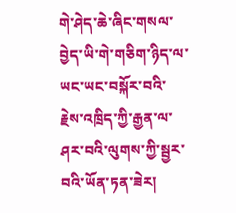གེ་ཤེད་ཆེ་ཞིང་གསལ་བྱེད་ཡི་གེ་གཅིག་ཉིད་ལ་ཡང་ཡང་བསྐོར་བའི་རྗེས་འཁྲིད་ཀྱི་རྒྱན་ལ་ཤར་བའི་ལུགས་ཀྱི་སྦྱར་བའི་ཡོན་ཏན་ཟེར།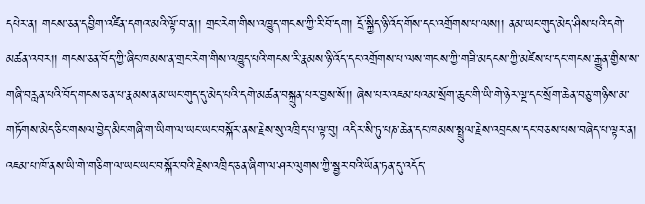དཔེར་ན། གངས་ཅན་དབྱིག་འཛིན་དགའ་མའི་ལྟོ་བ་ན།། གྲང་རེག་གིས་འཁྱུད་གངས་ཀྱི་རི་བོ་དག། དྲོ་སྐྱིད་ཉི་འོད་གོས་དང་འགྲོགས་པ་ལས།། ནམ་ཡང་གུད་མེད་ཤིས་པའི་དགེ་མཚན་འབར།། གངས་ཅན་བོད་ཀྱི་ཞིང་ཁམས་ན་གྲང་རེག་གིས་འཁྱུད་པའི་གངས་རི་རྣམས་ཉི་འོད་དང་འགྲོགས་པ་ལས་གངས་ཀྱི་གཟི་མདངས་ཀྱི་མཛེས་པ་དང་གངས་རྒྱུན་གྱིས་ས་གཞི་བརླན་པའི་བོད་གངས་ཅན་པ་རྣམས་ནམ་ཡང་གུད་དུ་མེད་པའི་དགེ་མཚན་བསྐྲུན་པར་བྱས་སོ།། ཞེས་པར་འཇམ་པའམ་སྲོག་ཆུང་གི་ཡི་གེ་ཉེར་ལྔ་དང་སྲོག་ཆེན་བཅུ་གཉིས་མ་གཏོགས་མེད་ཅིང་གསལ་བྱེད་མིང་གཞི་ག་ཡིག་ལ་ཡང་ཡང་བསྐོར་ནས་རྗེས་སུ་འཁྲིད་པ་ལྟ་བུ། འདིར་སི་ཏུ་པཎ་ཆེན་དང་ཁམས་སྤྲུལ་རྗེས་འབྲངས་དང་བཅས་པས་བཞེད་པ་ལྟར་ན། འཇམ་པ་ཁོ་ནས་ཡི་གེ་གཅིག་ལ་ཡང་ཡང་བསྐོར་བའི་རྗེས་འཁྲིད་ཅན་ཞིག་ལ་ཤར་ལུགས་ཀྱི་སྦྱར་བའི་ཡོན་ཏན་དུ་འདོད་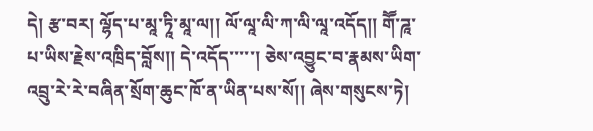དེ། རྩ་བར། ལྷོད་པ་མཱ་ཏཱི་མཱ་ལ།། ལོ་ལཱ་ལི་ཀ་ལི་ལཱ་འདོད།། གཽ་ཌཱ་པ་ཡིས་རྗེས་འཁྲིད་བློས།། དེ་འདོད་་་་་། ཅེས་འབྱུང་བ་རྣམས་ཡིག་འབྲུ་རེ་རེ་བཞིན་སྲོག་ཆུང་ཁོ་ན་ཡིན་པས་སོ།། ཞེས་གསུངས་ཏེ།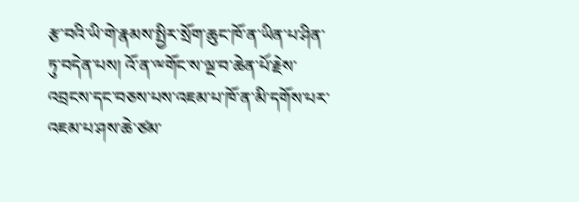རྩ་བའི་ཡི་གེ་རྣམས་སྤྱིར་སྲོག་ཆུང་ཁོ་ན་ཡིན་པ་ཤིན་ཏུ་བདེན་པས། འོ་ན་ྋགོང་ས་ལྔ་བ་ཆེན་པོ་རྗེས་འབྲངས་དང་བཅས་པས་འཇམ་པ་ཁོ་ན་མི་དགོས་པར་འཇམ་པ་ཤས་ཆེ་ཙམ་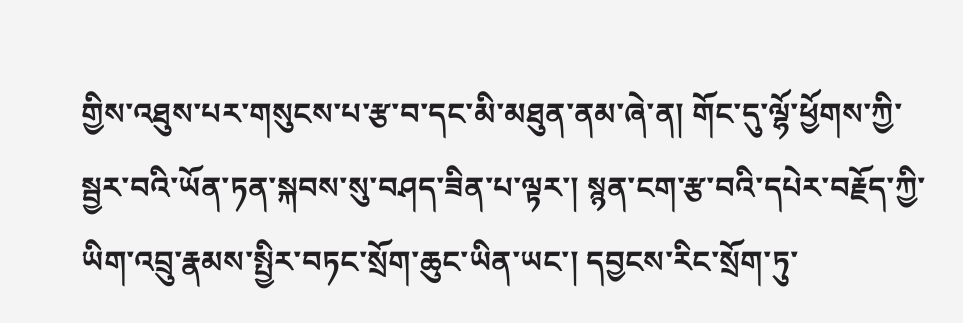གྱིས་འཐུས་པར་གསུངས་པ་རྩ་བ་དང་མི་མཐུན་ནམ་ཞེ་ན། གོང་དུ་ལྷོ་ཕྱོགས་ཀྱི་སྦྱར་བའི་ཡོན་ཏན་སྐབས་སུ་བཤད་ཟིན་པ་ལྟར་། སྙན་ངག་རྩ་བའི་དཔེར་བརྗོད་ཀྱི་ཡིག་འབྲུ་རྣམས་སྤྱིར་བཏང་སྲོག་ཆུང་ཡིན་ཡང་། དབྱངས་རིང་སྲོག་ཏུ་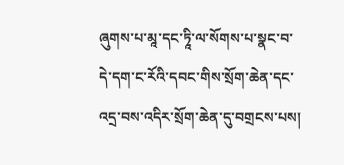ཞུགས་པ་མཱ་དང་ཏཱི་ལ་སོགས་པ་སྣང་བ་དེ་དག་ང་རོའི་དབང་གིས་སྲོག་ཆེན་དང་འདྲ་བས་འདིར་སྲོག་ཆེན་དུ་བགྲངས་པས།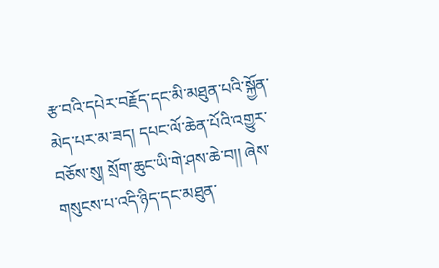རྩ་བའི་དཔེར་བརྗོད་དང་མི་མཐུན་པའི་སྐྱོན་མེད་པར་མ་ཟད། དཔང་ལོ་ཆེན་པོའི་འགྱུར་བཅོས་སུ། སྲོག་ཆུང་ཡི་གེ་ཤས་ཆེ་བ།། ཞེས་གསུངས་པ་འདི་ཉིད་དང་མཐུན་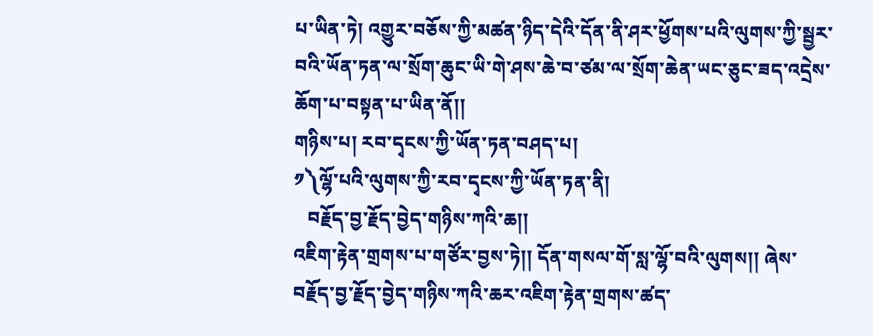པ་ཡིན་ཏེ། འགྱུར་བཅོས་ཀྱི་མཚན་ཉིད་དེའི་དོན་ནི་ཤར་ཕྱོགས་པའི་ལུགས་ཀྱི་སྦྱར་བའི་ཡོན་ཏན་ལ་སྲོག་ཆུང་ཡི་གེ་ཤས་ཆེ་བ་ཙམ་ལ་སྲོག་ཆེན་ཡང་ཅུང་ཟད་འདྲེས་ཆོག་པ་བསྟན་པ་ཡིན་ནོ།།
གཉིས་པ། རབ་དྭངས་ཀྱི་ཡོན་ཏན་བཤད་པ།
༡༽ལྷོ་པའི་ལུགས་ཀྱི་རབ་དྭངས་ཀྱི་ཡོན་ཏན་ནི།
   བརྗོད་བྱ་རྗོད་བྱེད་གཉིས་ཀའི་ཆ།།
འཇིག་རྟེན་གྲགས་པ་གཙོར་བྱས་ཏེ།། དོན་གསལ་གོ་སླ་ལྷོ་བའི་ལུགས།། ཞེས་བརྗོད་བྱ་རྗོད་བྱེད་གཉིས་ཀའི་ཆར་འཇིག་རྟེན་གྲགས་ཚད་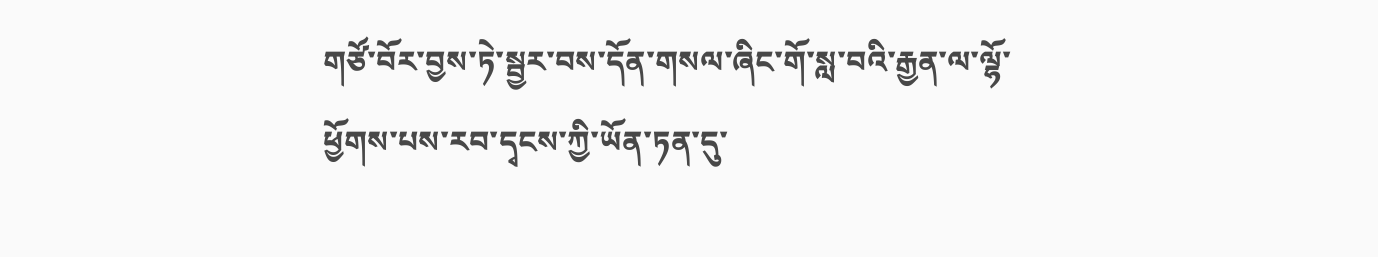གཙོ་བོར་བྱས་ཏེ་སྦྱར་བས་དོན་གསལ་ཞིང་གོ་སླ་བའི་རྒྱན་ལ་ལྷོ་ཕྱོགས་པས་རབ་དྭངས་ཀྱི་ཡོན་ཏན་དུ་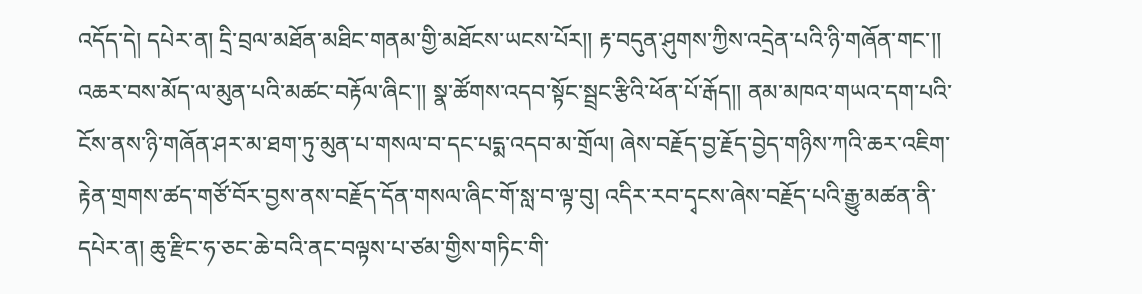འདོད་དེ། དཔེར་ན། དྲི་བྲལ་མཐོན་མཐིང་གནམ་གྱི་མཐོངས་ཡངས་པོར།། རྟ་བདུན་ཤུགས་ཀྱིས་འདྲེན་པའི་ཉི་གཞོན་གང་།། འཆར་བས་མོད་ལ་མུན་པའི་མཚང་བརྟོལ་ཞིང་།། སྣ་ཚོགས་འདབ་སྟོང་སྦྲང་རྩིའི་ཕོན་པོ་རྒོད།། ནམ་མཁའ་གཡའ་དག་པའི་ངོས་ནས་ཉི་གཞོན་ཤར་མ་ཐག་ཏུ་མུན་པ་གསལ་བ་དང་པདྨ་འདབ་མ་གྲོལ། ཞེས་བརྗོད་བྱ་རྗོད་བྱེད་གཉིས་ཀའི་ཆར་འཇིག་རྟེན་གྲགས་ཚད་གཙོ་བོར་བྱས་ནས་བརྗོད་དོན་གསལ་ཞིང་གོ་སླ་བ་ལྟ་བུ། འདིར་རབ་དྭངས་ཞེས་བརྗོད་པའི་རྒྱུ་མཚན་ནི་དཔེར་ན། ཆུ་རྫིང་ཧ་ཅང་ཆེ་བའི་ནང་བལྟས་པ་ཙམ་གྱིས་གཏིང་གི་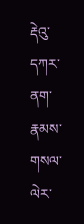རྡེའུ་དཀར་ནག་རྣམས་གསལ་ལེར་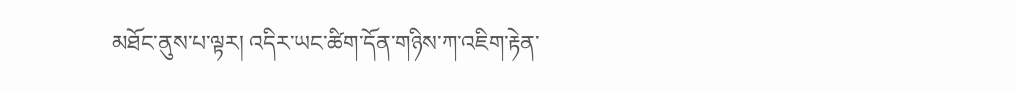མཐོང་ནུས་པ་ལྟར། འདིར་ཡང་ཚིག་དོན་གཉིས་ཀ་འཇིག་རྟེན་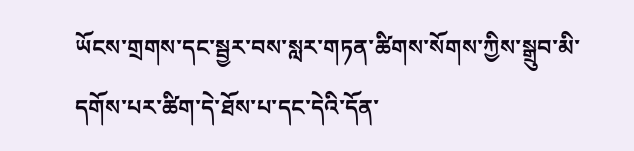ཡོངས་གྲགས་དང་སྦྱར་བས་སླར་གཏན་ཚིགས་སོགས་ཀྱིས་སྒྲུབ་མི་དགོས་པར་ཚིག་དེ་ཐོས་པ་དང་དེའི་དོན་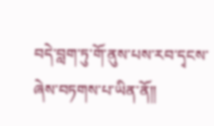བདེ་བླག་ཏུ་གོ་ནུས་པས་རབ་དྭངས་ཞེས་བཏགས་པ་ཡིན་ནོ།།